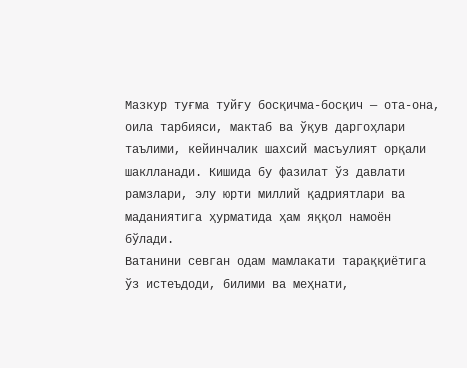Мазкур туғма туйғу босқичма-босқич — ота-она, оила тарбияси, мактаб ва ўқув даргоҳлари таълими, кейинчалик шахсий масъулият орқали шаклланади. Кишида бу фазилат ўз давлати рамзлари, элу юрти миллий қадриятлари ва маданиятига ҳурматида ҳам яққол намоён бўлади.
Ватанини севган одам мамлакати тараққиётига ўз истеъдоди, билими ва меҳнати,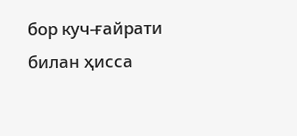бор куч-ғайрати билан ҳисса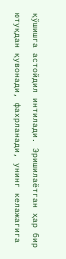қўшишга астойдил интилади. Эришилаётган ҳар бир ютуқдан қувонади, фахрланади, унинг келажагига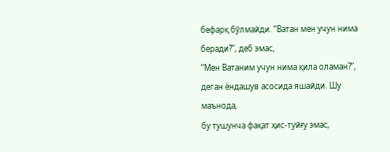бефарқ бўлмайди. “Ватан мен учун нима беради?”, деб эмас,
“Мен Ватаним учун нима қила оламан?”, деган ёндашув асосида яшайди. Шу маънода,
бу тушунча фақат ҳис-туйғу эмас,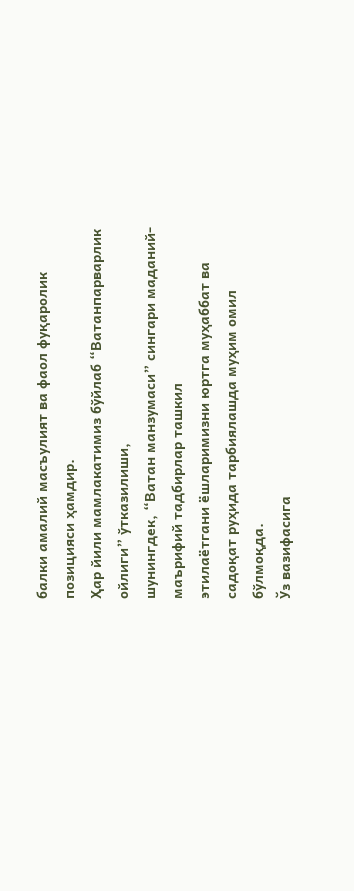балки амалий масъулият ва фаол фуқаролик
позицияси ҳамдир.
Ҳар йили мамлакатимиз бўйлаб “Ватанпарварлик ойлиги” ўтказилиши,
шунингдек, “Ватан манзумаси” сингари маданий-маърифий тадбирлар ташкил
этилаётгани ёшларимизни юртга муҳаббат ва садоқат руҳида тарбиялашда муҳим омил
бўлмоқда.
Ўз вазифасига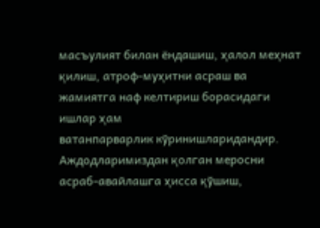масъулият билан ёндашиш, ҳалол меҳнат
қилиш, атроф-муҳитни асраш ва жамиятга наф келтириш борасидаги ишлар ҳам
ватанпарварлик кўринишларидандир. Аждодларимиздан қолган меросни
асраб-авайлашга ҳисса қўшиш,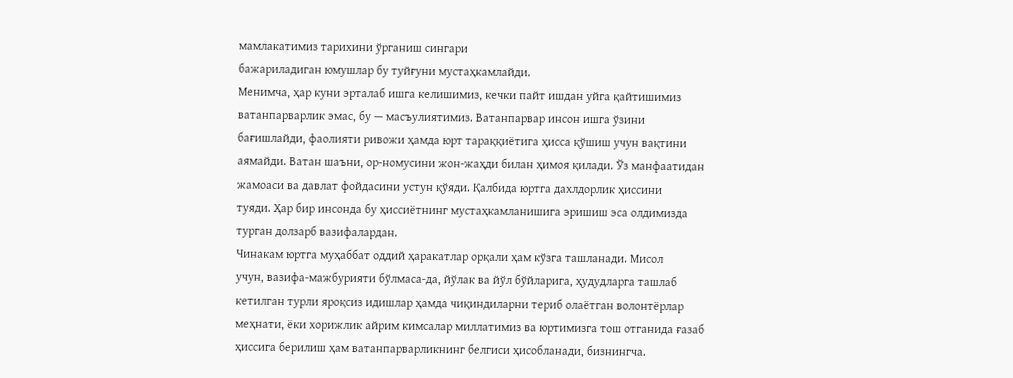мамлакатимиз тарихини ўрганиш сингари
бажариладиган юмушлар бу туйғуни мустаҳкамлайди.
Менимча, ҳар куни эрталаб ишга келишимиз, кечки пайт ишдан уйга қайтишимиз
ватанпарварлик эмас, бу — масъулиятимиз. Ватанпарвар инсон ишга ўзини
бағишлайди, фаолияти ривожи ҳамда юрт тараққиётига ҳисса қўшиш учун вақтини
аямайди. Ватан шаъни, ор-номусини жон-жаҳди билан ҳимоя қилади. Ўз манфаатидан
жамоаси ва давлат фойдасини устун қўяди. Қалбида юртга дахлдорлик ҳиссини
туяди. Ҳар бир инсонда бу ҳиссиётнинг мустаҳкамланишига эришиш эса олдимизда
турган долзарб вазифалардан.
Чинакам юртга муҳаббат оддий ҳаракатлар орқали ҳам кўзга ташланади. Мисол
учун, вазифа-мажбурияти бўлмаса-да, йўлак ва йўл бўйларига, ҳудудларга ташлаб
кетилган турли яроқсиз идишлар ҳамда чиқиндиларни териб олаётган волонтёрлар
меҳнати, ёки хорижлик айрим кимсалар миллатимиз ва юртимизга тош отганида ғазаб
ҳиссига берилиш ҳам ватанпарварликнинг белгиси ҳисобланади, бизнингча.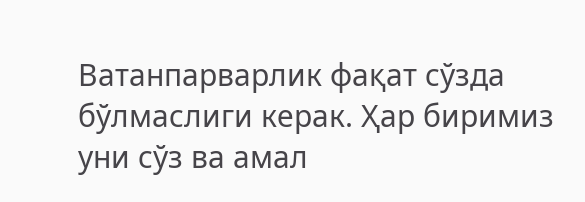Ватанпарварлик фақат сўзда бўлмаслиги керак. Ҳар биримиз уни сўз ва амал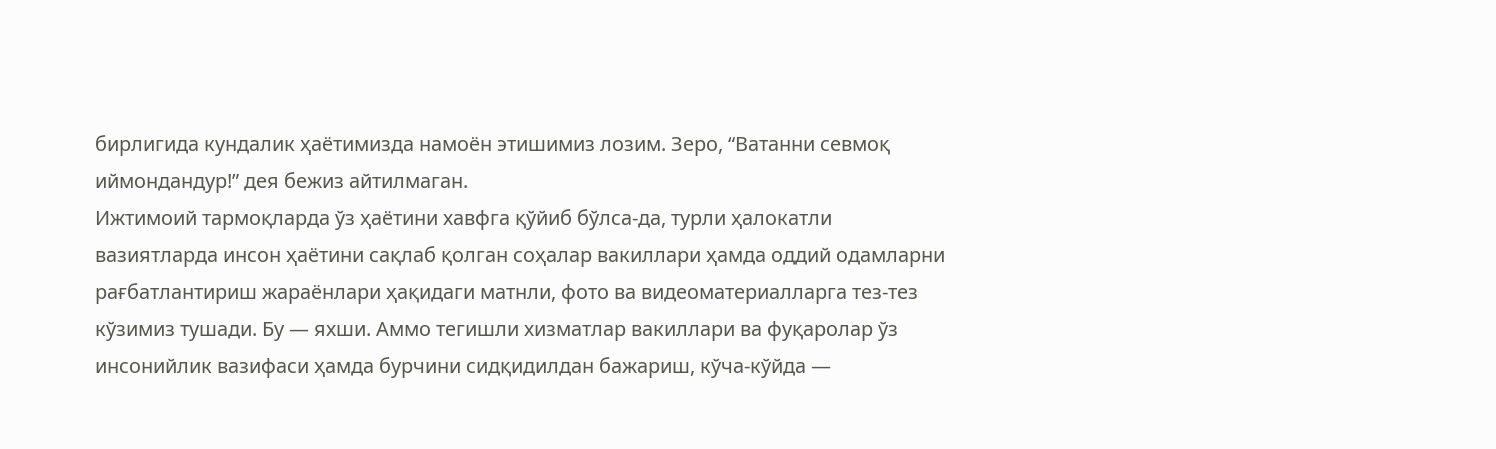бирлигида кундалик ҳаётимизда намоён этишимиз лозим. Зеро, “Ватанни севмоқ
иймондандур!” дея бежиз айтилмаган.
Ижтимоий тармоқларда ўз ҳаётини хавфга қўйиб бўлса-да, турли ҳалокатли
вазиятларда инсон ҳаётини сақлаб қолган соҳалар вакиллари ҳамда оддий одамларни
рағбатлантириш жараёнлари ҳақидаги матнли, фото ва видеоматериалларга тез-тез
кўзимиз тушади. Бу — яхши. Аммо тегишли хизматлар вакиллари ва фуқаролар ўз
инсонийлик вазифаси ҳамда бурчини сидқидилдан бажариш, кўча-кўйда —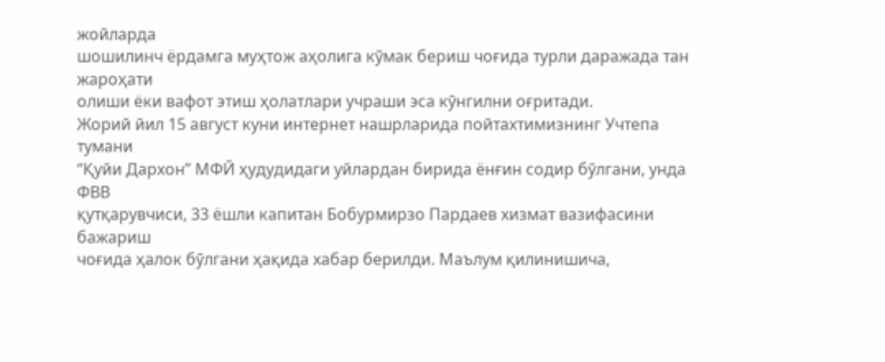жойларда
шошилинч ёрдамга муҳтож аҳолига кўмак бериш чоғида турли даражада тан жароҳати
олиши ёки вафот этиш ҳолатлари учраши эса кўнгилни оғритади.
Жорий йил 15 август куни интернет нашрларида пойтахтимизнинг Учтепа тумани
“Қуйи Дархон” МФЙ ҳудудидаги уйлардан бирида ёнғин содир бўлгани, унда ФВВ
қутқарувчиси, 33 ёшли капитан Бобурмирзо Пардаев хизмат вазифасини бажариш
чоғида ҳалок бўлгани ҳақида хабар берилди. Маълум қилинишича,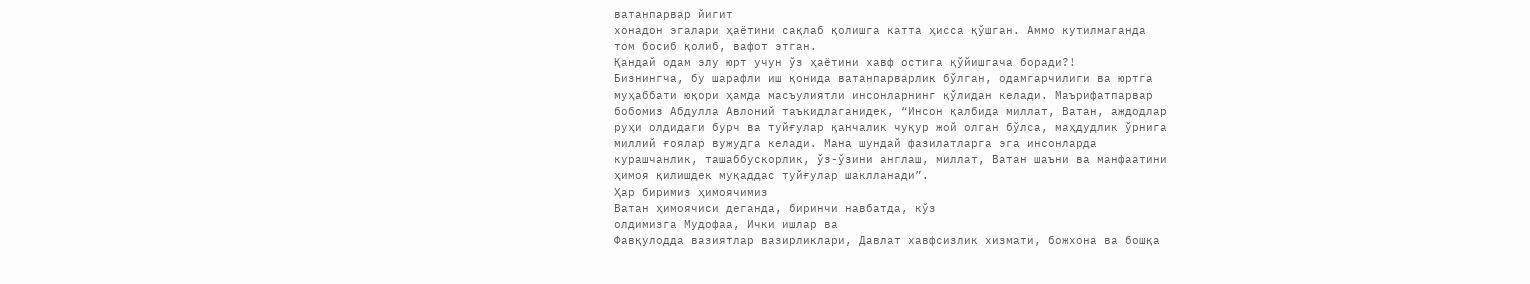ватанпарвар йигит
хонадон эгалари ҳаётини сақлаб қолишга катта ҳисса қўшган. Аммо кутилмаганда
том босиб қолиб, вафот этган.
Қандай одам элу юрт учун ўз ҳаётини хавф остига қўйишгача боради?!
Бизнингча, бу шарафли иш қонида ватанпарварлик бўлган, одамгарчилиги ва юртга
муҳаббати юқори ҳамда масъулиятли инсонларнинг қўлидан келади. Маърифатпарвар
бобомиз Абдулла Авлоний таъкидлаганидек, “Инсон қалбида миллат, Ватан, аждодлар
руҳи олдидаги бурч ва туйғулар қанчалик чуқур жой олган бўлса, маҳдудлик ўрнига
миллий ғоялар вужудга келади. Мана шундай фазилатларга эга инсонларда
курашчанлик, ташаббускорлик, ўз-ўзини англаш, миллат, Ватан шаъни ва манфаатини
ҳимоя қилишдек муқаддас туйғулар шаклланади”.
Ҳар биримиз ҳимоячимиз
Ватан ҳимоячиси деганда, биринчи навбатда, кўз
олдимизга Мудофаа, Ички ишлар ва
Фавқулодда вазиятлар вазирликлари, Давлат хавфсизлик хизмати, божхона ва бошқа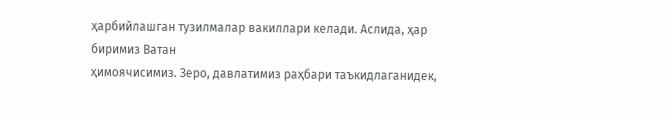ҳарбийлашган тузилмалар вакиллари келади. Аслида, ҳар биримиз Ватан
ҳимоячисимиз. Зеро, давлатимиз раҳбари таъкидлаганидек,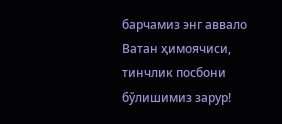барчамиз энг аввало
Ватан ҳимоячиси, тинчлик посбони бўлишимиз зарур!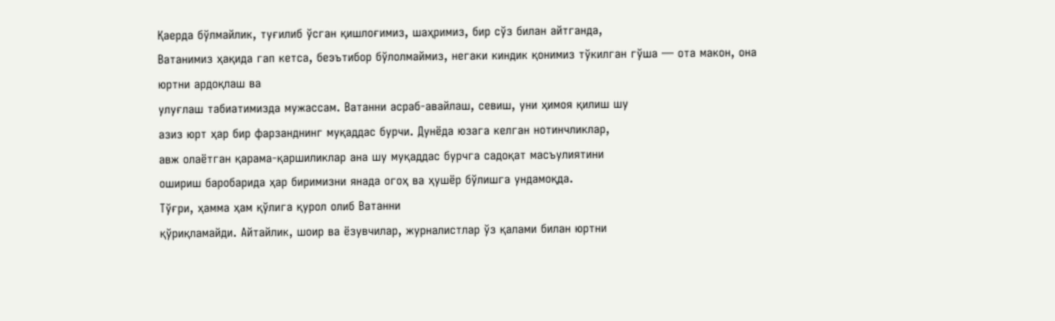Қаерда бўлмайлик, туғилиб ўсган қишлоғимиз, шаҳримиз, бир сўз билан айтганда,
Ватанимиз ҳақида гап кетса, беэътибор бўлолмаймиз, негаки киндик қонимиз тўкилган гўша — ота макон, она юртни ардоқлаш ва
улуғлаш табиатимизда мужассам. Ватанни асраб-авайлаш, севиш, уни ҳимоя қилиш шу
азиз юрт ҳар бир фарзанднинг муқаддас бурчи. Дунёда юзага келган нотинчликлар,
авж олаётган қарама-қаршиликлар ана шу муқаддас бурчга садоқат масъулиятини
ошириш баробарида ҳар биримизни янада огоҳ ва ҳушёр бўлишга ундамоқда.
Тўғри, ҳамма ҳам қўлига қурол олиб Ватанни
қўриқламайди. Айтайлик, шоир ва ёзувчилар, журналистлар ўз қалами билан юртни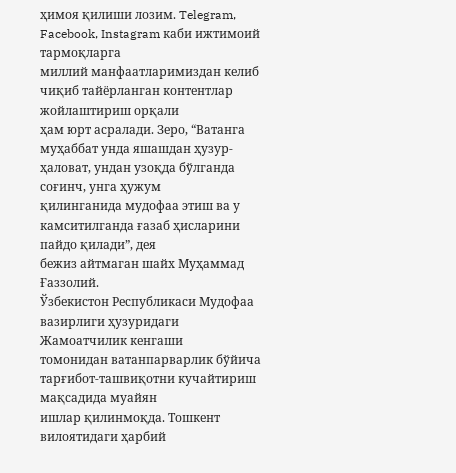ҳимоя қилиши лозим. Telegram, Facebook, Instagram каби ижтимоий тармоқларга
миллий манфаатларимиздан келиб чиқиб тайёрланган контентлар жойлаштириш орқали
ҳам юрт асралади. Зеро, “Ватанга
муҳаббат унда яшашдан ҳузур-ҳаловат, ундан узоқда бўлганда соғинч, унга ҳужум
қилинганида мудофаа этиш ва у камситилганда ғазаб ҳисларини пайдо қилади”, дея
бежиз айтмаган шайх Муҳаммад Ғаззолий.
Ўзбекистон Республикаси Мудофаа вазирлиги ҳузуридаги Жамоатчилик кенгаши
томонидан ватанпарварлик бўйича тарғибот-ташвиқотни кучайтириш мақсадида муайян
ишлар қилинмоқда. Тошкент вилоятидаги ҳарбий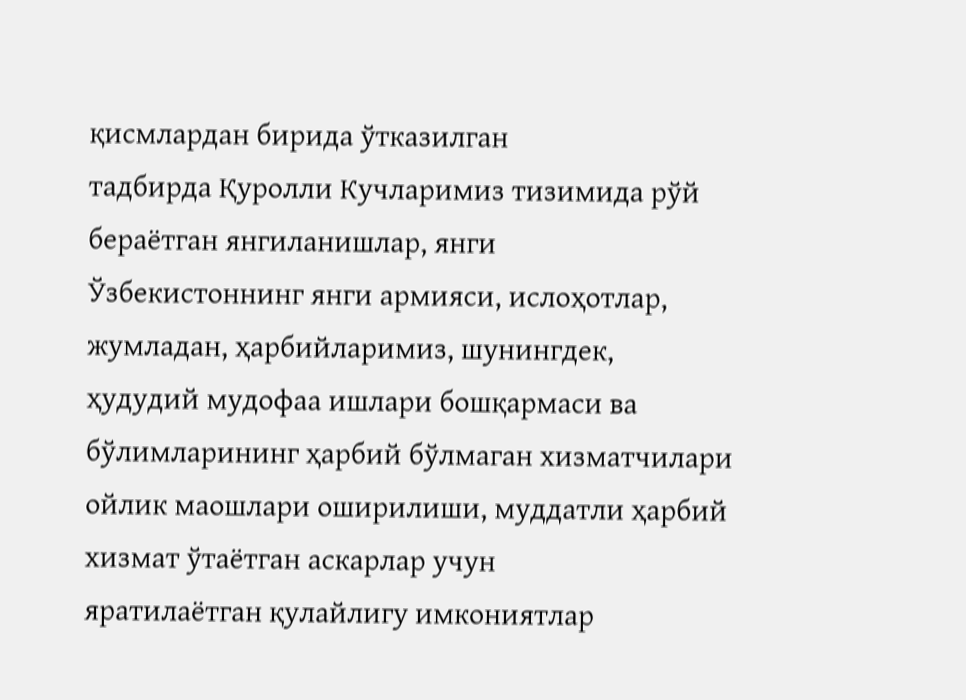қисмлардан бирида ўтказилган
тадбирда Қуролли Кучларимиз тизимида рўй бераётган янгиланишлар, янги
Ўзбекистоннинг янги армияси, ислоҳотлар, жумладан, ҳарбийларимиз, шунингдек,
ҳудудий мудофаа ишлари бошқармаси ва бўлимларининг ҳарбий бўлмаган хизматчилари
ойлик маошлари оширилиши, муддатли ҳарбий хизмат ўтаётган аскарлар учун
яратилаётган қулайлигу имкониятлар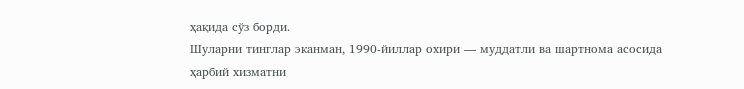ҳақида сўз борди.
Шуларни тинглар эканман, 1990-йиллар охири — муддатли ва шартнома асосида
ҳарбий хизматни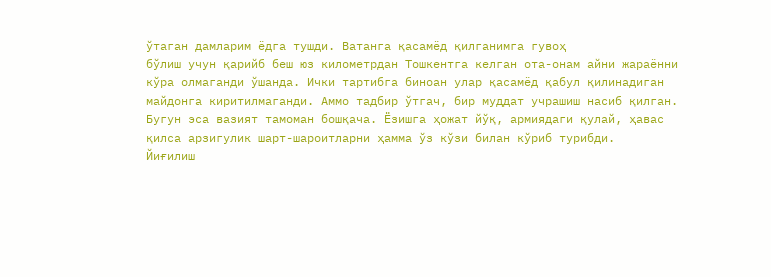ўтаган дамларим ёдга тушди. Ватанга қасамёд қилганимга гувоҳ
бўлиш учун қарийб беш юз километрдан Тошкентга келган ота-онам айни жараённи
кўра олмаганди ўшанда. Ички тартибга биноан улар қасамёд қабул қилинадиган
майдонга киритилмаганди. Аммо тадбир ўтгач, бир муддат учрашиш насиб қилган.
Бугун эса вазият тамоман бошқача. Ёзишга ҳожат йўқ, армиядаги қулай, ҳавас
қилса арзигулик шарт-шароитларни ҳамма ўз кўзи билан кўриб турибди.
Йиғилиш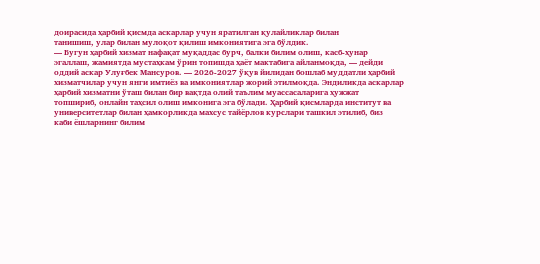доирасида ҳарбий қисмда аскарлар учун яратилган қулайликлар билан
танишиш, улар билан мулоқот қилиш имкониятига эга бўлдик.
— Бугун ҳарбий хизмат нафақат муқаддас бурч, балки билим олиш, касб-ҳунар
эгаллаш, жамиятда мустаҳкам ўрин топишда ҳаёт мактабига айланмоқда, — дейди
оддий аскар Улуғбек Мансуров. — 2026-2027 ўқув йилидан бошлаб муддатли ҳарбий
хизматчилар учун янги имтиёз ва имкониятлар жорий этилмоқда. Эндиликда аскарлар
ҳарбий хизматни ўташ билан бир вақтда олий таълим муассасаларига ҳужжат
топшириб, онлайн таҳсил олиш имконига эга бўлади. Ҳарбий қисмларда институт ва
университетлар билан ҳамкорликда махсус тайёрлов курслари ташкил этилиб, биз
каби ёшларнинг билим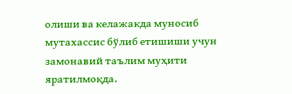олиши ва келажакда муносиб мутахассис бўлиб етишиши учун
замонавий таълим муҳити яратилмоқда.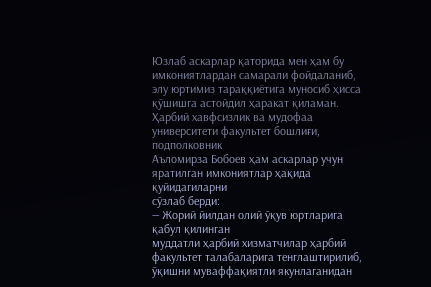Юзлаб аскарлар қаторида мен ҳам бу
имкониятлардан самарали фойдаланиб, элу юртимиз тараққиётига муносиб ҳисса
қўшишга астойдил ҳаракат қиламан.
Ҳарбий хавфсизлик ва мудофаа университети факультет бошлиғи, подполковник
Аъломирза Бобоев ҳам аскарлар учун яратилган имкониятлар ҳақида қуйидагиларни
сўзлаб берди:
— Жорий йилдан олий ўқув юртларига қабул қилинган
муддатли ҳарбий хизматчилар ҳарбий факультет талабаларига тенглаштирилиб,
ўқишни муваффақиятли якунлаганидан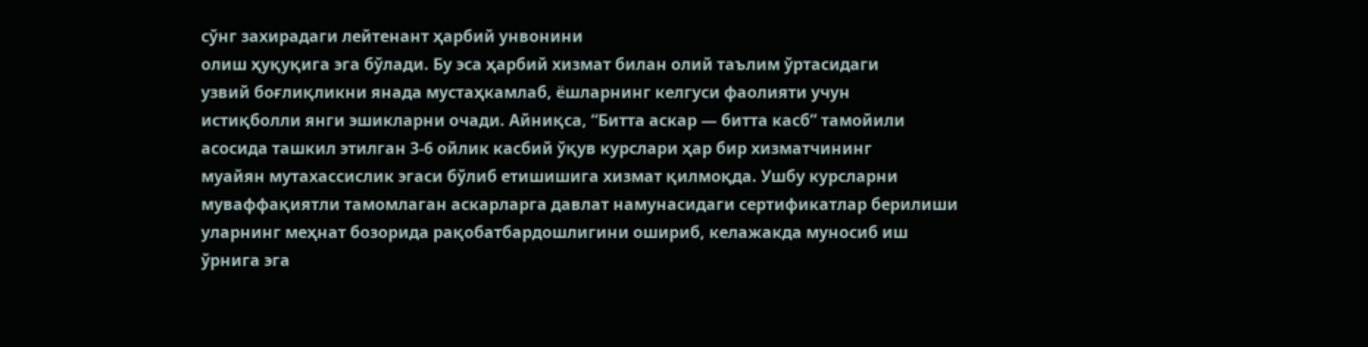сўнг захирадаги лейтенант ҳарбий унвонини
олиш ҳуқуқига эга бўлади. Бу эса ҳарбий хизмат билан олий таълим ўртасидаги
узвий боғлиқликни янада мустаҳкамлаб, ёшларнинг келгуси фаолияти учун
истиқболли янги эшикларни очади. Айниқса, “Битта аскар — битта касб” тамойили
асосида ташкил этилган 3-6 ойлик касбий ўқув курслари ҳар бир хизматчининг
муайян мутахассислик эгаси бўлиб етишишига хизмат қилмоқда. Ушбу курсларни
муваффақиятли тамомлаган аскарларга давлат намунасидаги сертификатлар берилиши
уларнинг меҳнат бозорида рақобатбардошлигини ошириб, келажакда муносиб иш
ўрнига эга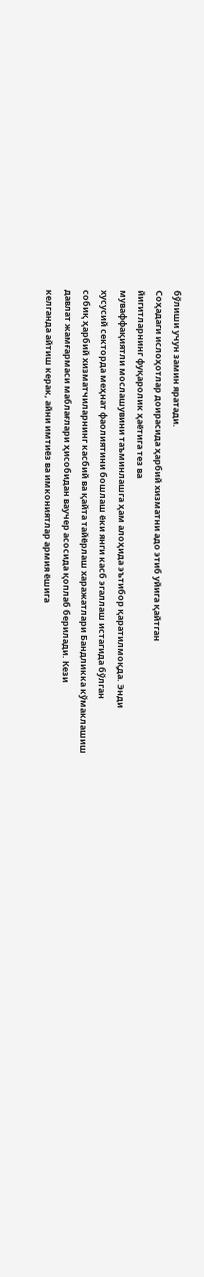бўлиши учун замин яратади.
Соҳадаги ислоҳотлар доирасида ҳарбий хизматни адо этиб уйига қайтган
йигитларнинг фуқаролик ҳаётига тез ва
муваффақиятли мослашувини таъминлашга ҳам алоҳида эътибор қаратилмоқда. Энди
хусусий секторда меҳнат фаолиятини бошлаш ёки янги касб эгаллаш истагида бўлган
собиқ ҳарбий хизматчиларнинг касбий ва қайта тайёрлаш харажатлари Бандликка кўмаклашиш
давлат жамғармаси маблағлари ҳисобидан ваучер асосида қоплаб берилади. Кези
келганда айтиш керак, айни имтиёз ва имкониятлар армия ёшига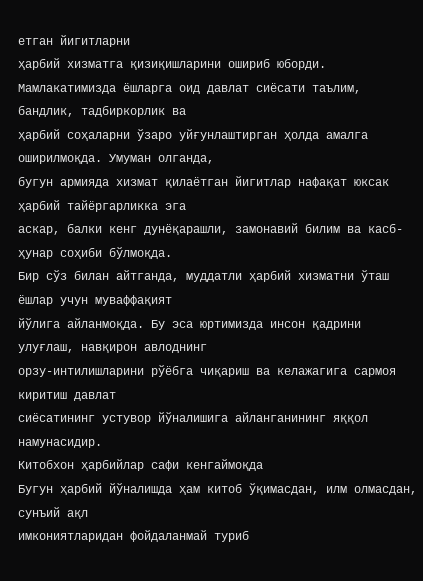етган йигитларни
ҳарбий хизматга қизиқишларини ошириб юборди.
Мамлакатимизда ёшларга оид давлат сиёсати таълим, бандлик, тадбиркорлик ва
ҳарбий соҳаларни ўзаро уйғунлаштирган ҳолда амалга оширилмоқда. Умуман олганда,
бугун армияда хизмат қилаётган йигитлар нафақат юксак ҳарбий тайёргарликка эга
аскар, балки кенг дунёқарашли, замонавий билим ва касб-ҳунар соҳиби бўлмоқда.
Бир сўз билан айтганда, муддатли ҳарбий хизматни ўташ ёшлар учун муваффақият
йўлига айланмоқда. Бу эса юртимизда инсон қадрини улуғлаш, навқирон авлоднинг
орзу-интилишларини рўёбга чиқариш ва келажагига сармоя киритиш давлат
сиёсатининг устувор йўналишига айланганининг яққол намунасидир.
Китобхон ҳарбийлар сафи кенгаймоқда
Бугун ҳарбий йўналишда ҳам китоб ўқимасдан, илм олмасдан, сунъий ақл
имкониятларидан фойдаланмай туриб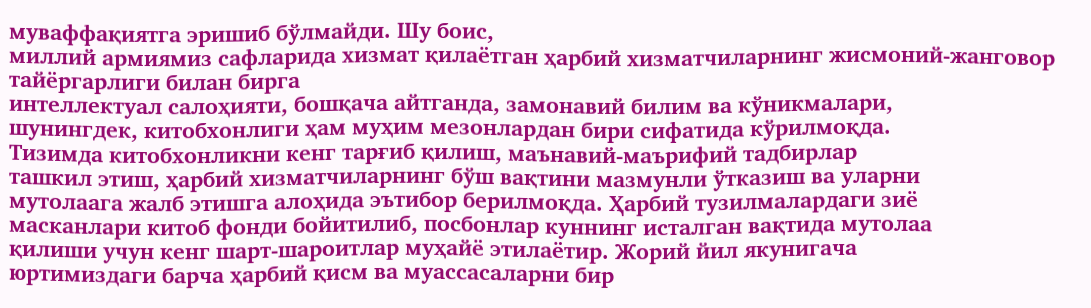муваффақиятга эришиб бўлмайди. Шу боис,
миллий армиямиз сафларида хизмат қилаётган ҳарбий хизматчиларнинг жисмоний-жанговор тайёргарлиги билан бирга
интеллектуал салоҳияти, бошқача айтганда, замонавий билим ва кўникмалари,
шунингдек, китобхонлиги ҳам муҳим мезонлардан бири сифатида кўрилмоқда.
Тизимда китобхонликни кенг тарғиб қилиш, маънавий-маърифий тадбирлар
ташкил этиш, ҳарбий хизматчиларнинг бўш вақтини мазмунли ўтказиш ва уларни
мутолаага жалб этишга алоҳида эътибор берилмоқда. Ҳарбий тузилмалардаги зиё
масканлари китоб фонди бойитилиб, посбонлар куннинг исталган вақтида мутолаа
қилиши учун кенг шарт-шароитлар муҳайё этилаётир. Жорий йил якунигача
юртимиздаги барча ҳарбий қисм ва муассасаларни бир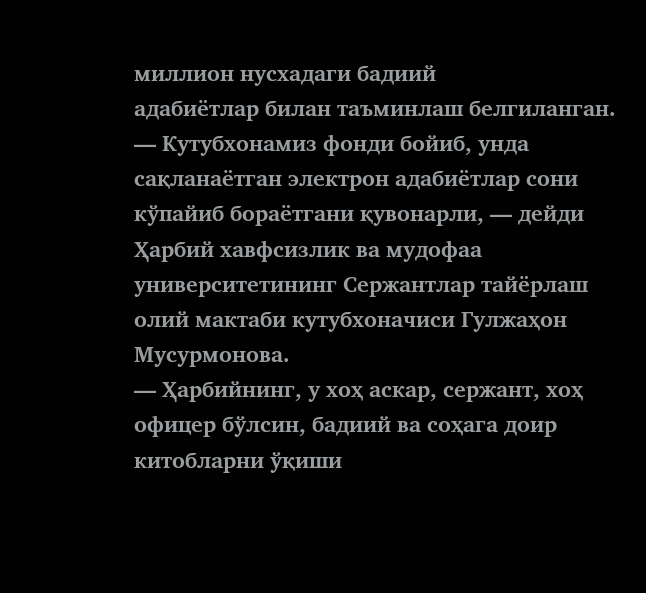миллион нусхадаги бадиий
адабиётлар билан таъминлаш белгиланган.
— Кутубхонамиз фонди бойиб, унда сақланаётган электрон адабиётлар сони
кўпайиб бораётгани қувонарли, — дейди Ҳарбий хавфсизлик ва мудофаа
университетининг Сержантлар тайёрлаш олий мактаби кутубхоначиси Гулжаҳон
Мусурмонова.
— Ҳарбийнинг, у хоҳ аскар, сержант, хоҳ офицер бўлсин, бадиий ва соҳага доир
китобларни ўқиши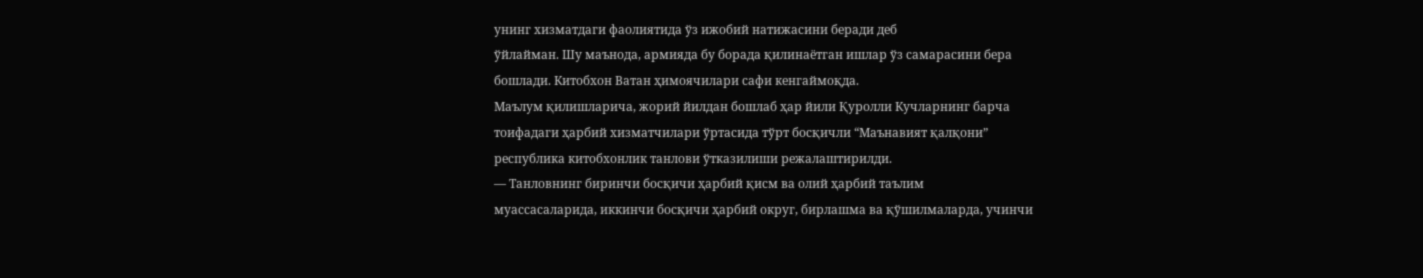унинг хизматдаги фаолиятида ўз ижобий натижасини беради деб
ўйлайман. Шу маънода, армияда бу борада қилинаётган ишлар ўз самарасини бера
бошлади. Китобхон Ватан ҳимоячилари сафи кенгаймоқда.
Маълум қилишларича, жорий йилдан бошлаб ҳар йили Қуролли Кучларнинг барча
тоифадаги ҳарбий хизматчилари ўртасида тўрт босқичли “Маънавият қалқони”
республика китобхонлик танлови ўтказилиши режалаштирилди.
— Танловнинг биринчи босқичи ҳарбий қисм ва олий ҳарбий таълим
муассасаларида, иккинчи босқичи ҳарбий округ, бирлашма ва қўшилмаларда, учинчи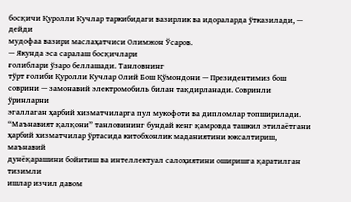босқичи Қуролли Кучлар таркибидаги вазирлик ва идораларда ўтказилади, — дейди
мудофаа вазири маслаҳатчиси Олимжон Ўсаров.
— Якунда эса саралаш босқичлари
ғолиблари ўзаро беллашади. Танловнинг
тўрт ғолиби Қуролли Кучлар Олий Бош Қўмондони — Президентимиз бош
соврини — замонавий электромобиль билан тақдирланади. Совринли ўринларни
эгаллаган ҳарбий хизматчиларга пул мукофоти ва дипломлар топширилади.
“Маънавият қалқони” танловининг бундай кенг қамровда ташкил этилаётгани
ҳарбий хизматчилар ўртасида китобхонлик маданиятини юксалтириш, маънавий
дунёқарашини бойитиш ва интеллектуал салоҳиятини оширишга қаратилган тизимли
ишлар изчил давом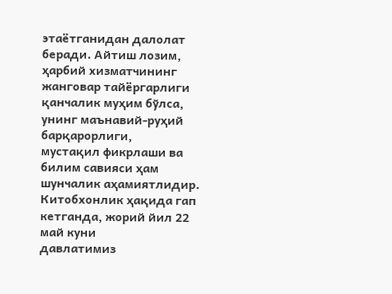этаётганидан далолат беради. Айтиш лозим, ҳарбий хизматчининг
жанговар тайёргарлиги қанчалик муҳим бўлса, унинг маънавий-руҳий барқарорлиги,
мустақил фикрлаши ва билим савияси ҳам шунчалик аҳамиятлидир.
Китобхонлик ҳақида гап кетганда, жорий йил 22 май куни
давлатимиз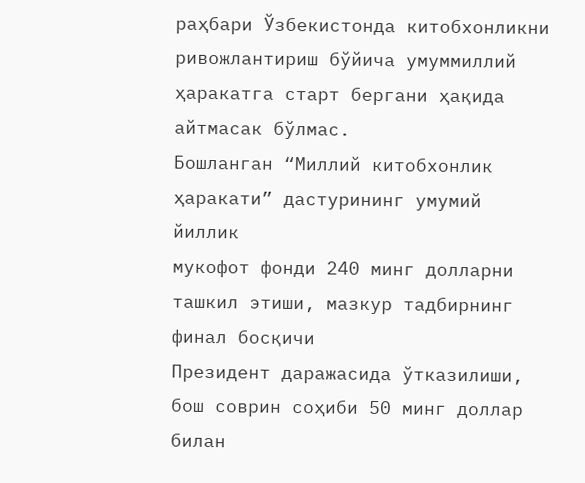раҳбари Ўзбекистонда китобхонликни ривожлантириш бўйича умуммиллий
ҳаракатга старт бергани ҳақида айтмасак бўлмас.
Бошланган “Миллий китобхонлик ҳаракати” дастурининг умумий йиллик
мукофот фонди 240 минг долларни ташкил этиши, мазкур тадбирнинг финал босқичи
Президент даражасида ўтказилиши, бош соврин соҳиби 50 минг доллар билан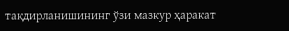тақдирланишининг ўзи мазкур ҳаракат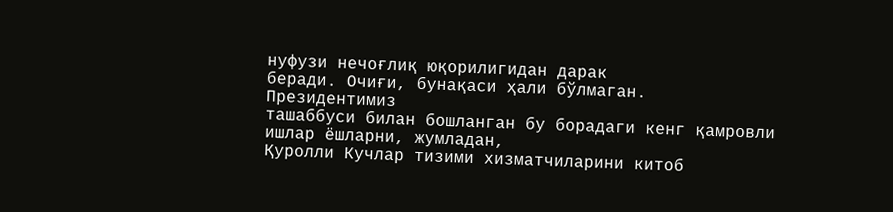нуфузи нечоғлиқ юқорилигидан дарак
беради. Очиғи, бунақаси ҳали бўлмаган.
Президентимиз
ташаббуси билан бошланган бу борадаги кенг қамровли ишлар ёшларни, жумладан,
Қуролли Кучлар тизими хизматчиларини китоб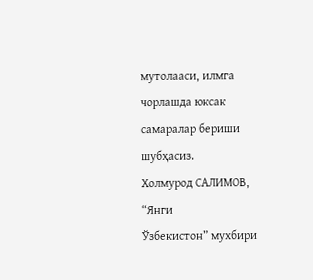мутолааси, илмга чорлашда юксак
самаралар бериши шубҳасиз.
Холмурод САЛИМОВ,
“Янги
Ўзбекистон” мухбири